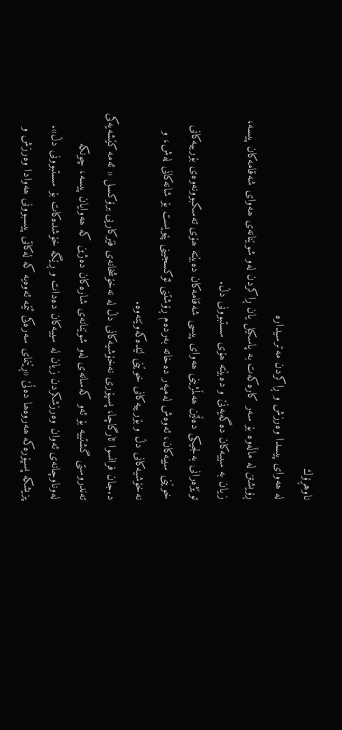ناوهڕۆك
لە ھەوای پیسدا وەرزش و ڕاكردن مەترسیدارە
ڕۆیشتن لە ماڵەوە بۆ سەر كارەكەت بە پاسكیل یان ڕاكردن لەو شوێنانەی ھەوای شەقامەكان پیسە، زیان بە سییەكان دەگەیەنێ و دەبێتە ھۆی سستبوونی دڵ.
توێژەرانی بەلجیكی دەڵێن ھەڵمژینی ھەوای پیسی شەقامەكان دەبێتە ھۆی تەسكبوونەوەی بۆرییەكانی خوێنی سییەكان، ئەوەش لەمپەر دەخاتە بەردەم ڕۆشتنی ئۆكسجینی پێویست بۆ شانەكانی لەش، و نەخۆشیەكانی دڵ و بۆرییەكانی خوێنی لێدەكەوێتەوە.
د.جان فرانسوا ئارگاچا، پسپۆری نەخۆشیەكانی دڵ لە نەخۆشخانەی فێركاریی برۆكسل « ئەمە كێشەیەكی تەندروستی گشتییە بۆ ئەو كەسانەی لەو شوێنانەی شارەكان دەژین كە ھەوایان پیسە، چونكە لەوناوچانەی ئەوان وەرزشكردن زیان لە سییەكان دەدات و ڕێگە خۆشدەكات بۆ سستبوونی دڵ».
پزیشكە پسپۆرەكە ھەروەھا دەڵێ «ڕێنمای سەرەكی ئێمە ئەوەیە كە لەكاتی پیسبوونی ھەوادا وەرزش و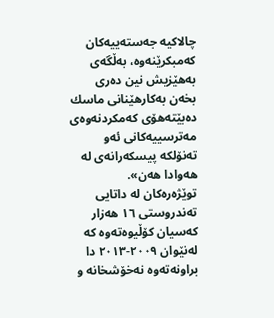چالاكیە جەستەییەكان كەمبكرێنەوە، بەڵگەی بەھێزیش نین دەری بخەن بەكارھێنانی ماسك دەبێتەھۆی كەمكردنەوەی مەترسییەكانی ئەو تەنۆلكە پیسكەرانەی لە ھەوادا ھەن».
توێژەرەكان لە داتایی تەندروستی ١٦ ھەزار كەسیان كۆڵیوەتەوە كە لەنێوان ٢٠٠٩-٢٠١٣ دا براونەتەوە نەخۆشخانە و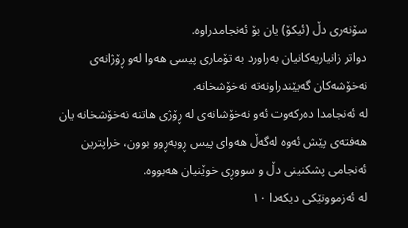سۆنەری دڵ (ئیكۆ) یان بۆ ئەنجامدراوە.
دواتر زانیاریەكانیان بەراورد بە تۆماری پیسی ھەوا لەو ڕۆژانەی نەخۆشەكان گەیێندراونەتە نەخۆشخانە.
لە ئەنجامدا دەركەوت ئەو نەخۆشانەی لە ڕۆژی ھاتنە نەخۆشخانە یان ھەفتەی پێش ئەوە لەگەڵ ھەوای پیس ڕوبەڕوو بوون، خراپترین ئەنجامی پشكنینی دڵ و سووڕی خوێنیان ھەبووە.
لە ئەزموونێكی دیكەدا ١٠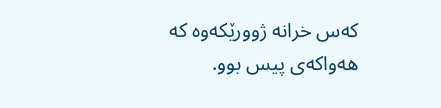كەس خرانە ژوورێكەوە كە ھەواكەی پیس بوو.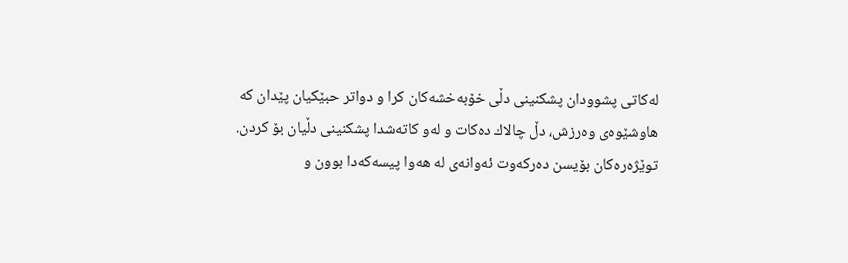لەكاتی پشوودان پشكنینی دڵی خۆبەخشەكان كرا و دواتر حبێكیان پێدان كە ھاوشێوەی وەرزش، دڵ چالاك دەكات و لەو كاتەشدا پشكنینی دڵیان بۆ كردن.
توێژەرەكان بۆیسن دەركەوت ئەوانەی لە ھەوا پیسەكەدا بوون و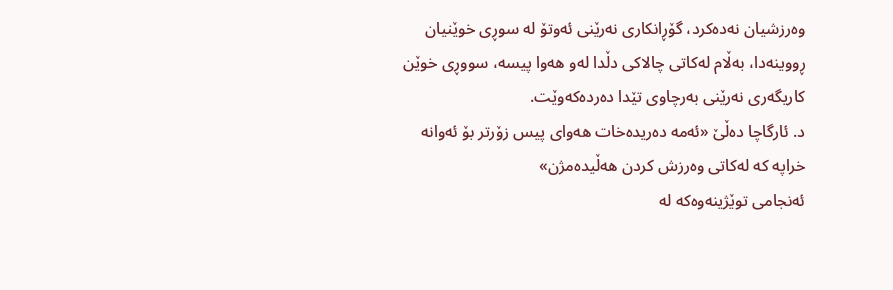وەرزشیان نەدەكرد، گۆڕانكاری نەرێنی ئەوتۆ لە سوڕی خوێنیان ڕووینەدا، بەڵام لەكاتی چالاكی دڵدا لەو ھەوا پیسە، سووڕی خوێن كاریگەری نەرێنی بەرچاوی تێدا دەردەكەوێت.
د. ئارگاچا دەڵێ «ئەمە دەریدەخات ھەوای پیس زۆرتر بۆ ئەوانە خراپە كە لەكاتی وەرزش كردن ھەڵیدەمژن»
ئەنجامی توێژینەوەكە لە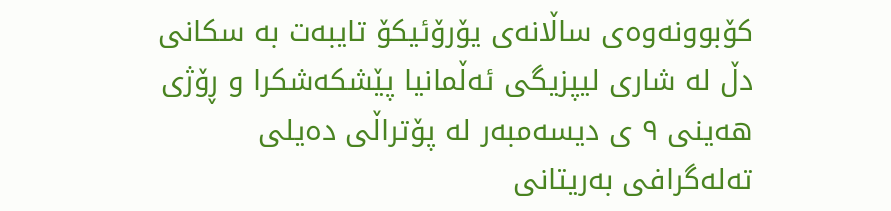كۆبوونەوەی ساڵانەی یۆرۆئیكۆ تایبەت بە سكانی دڵ لە شاری لیپزیگی ئەڵمانیا پێشكەشكرا و ڕۆژی ھەینی ٩ ی دیسەمبەر لە پۆتراڵی دەیلی تەلەگرافی بەریتانی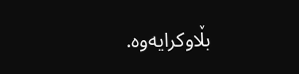بڵاوكرایەوە.